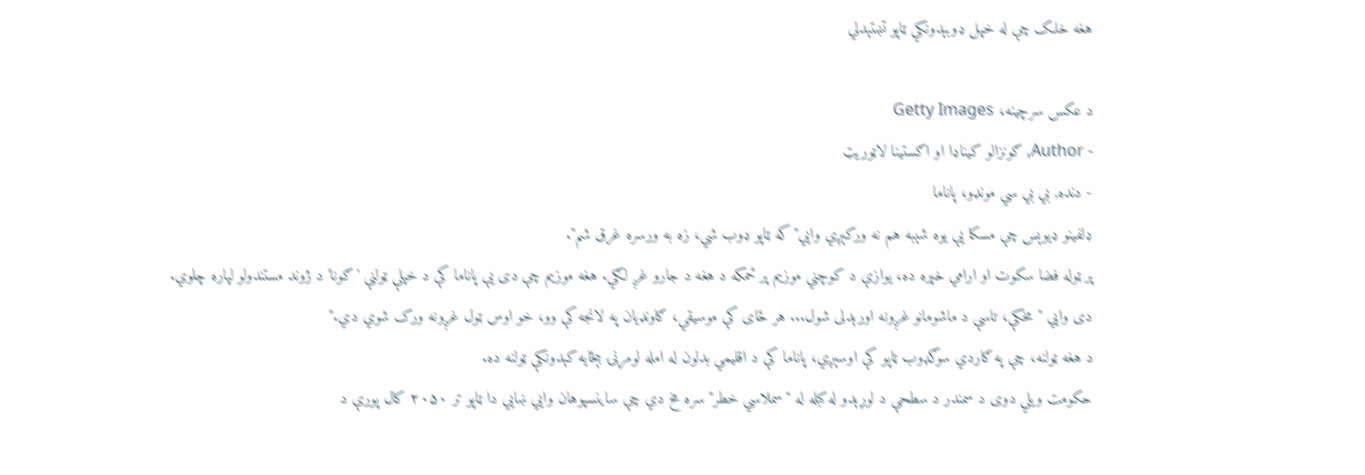هغه خلک چې له خپل ډوبېدونکي ټاپو تښتېدلي

د عکس سرچینه، Getty Images
- Author, ګونزالو کیناډا او اګستینا لاټوریټ
- دنده, بي بي سي مونډو، پاناما
ډلفینو ډیوېس چې مسکا یې یوه شېبه هم نه ورکېږي وایي"که ټاپو ډوب شي، زه به ورسره غرق شم".
پر ټوله فضا سکوت او ارامي خپره ده، یوازې د کوچني موزیم پر ځمکه د هغه د جارو غږ لګي. هغه موزیم چې دی یې پاناما کې د خپلې ټولنې 'ګونا' د ژوند مستندولو لپاره چلوي.
دی وايي "مخکې، تاسې د ماشومانو غږونه اورېدلی شول... هر ځای کې موسیقي، ګاونډیان په لانجه کې وو، خو اوس ټول غږونه ورک شوي دي."
د هغه ټولنه، چې په ګاردي سوګډوب ټاپو کې اوسېږي، پاناما کې د اقلیمي بدلون له امله لومړنۍ بېځایه کېدونکې ټولنه ده.
حکومت ویلي دوی د سمندر د سطحې د لوړېدو له کبله له "سملاسي خطر" سره مخ دي چې ساینسپوهان وایي ښایي دا ټاپو تر ۲۰۵۰ کال پورې د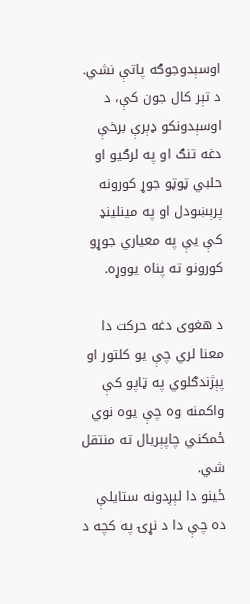اوسېدوجوګه پاتې نشي.
د تېر کال جون کې، د اوسېدونکو ډېرې برخې دغه تنګ او په لرګیو او حلبي ټوټو جوړ کورونه پرېښودل او په مینلینډ کې یې په معیاري جوړو کورونو ته پناه یووړه.

د هغوی دغه حرکت دا معنا لري چې یو کلتور او پېژندګلوي په ټاپو کې واکمنه وه چې یوه نوي ځمکني چاپېریال ته منتقل شي.
ځینو دا لېږدونه ستایلې ده چې دا د نړۍ په کچه د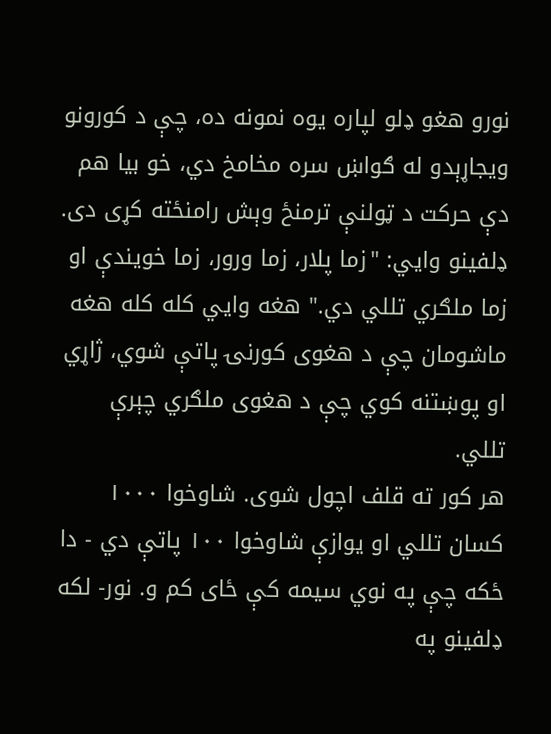نورو هغو ډلو لپاره یوه نمونه ده، چې د کورونو ویجاړېدو له ګواښ سره مخامخ دي، خو بیا هم دې حرکت د ټولنې ترمنځ وېش رامنځته کړی دی.
ډلفینو وایي: "زما پلار، زما ورور، زما خویندې او زما ملګري تللي دي." هغه وايي کله کله هغه ماشومان چې د هغوی کورنۍ پاتې شوي، ژاړي او پوښتنه کوي چې د هغوی ملګري چېرې تللي.
هر کور ته قلف اچول شوی. شاوخوا ۱۰۰۰ کسان تللي او یوازې شاوخوا ۱۰۰ پاتې دي - دا ځکه چې په نوي سیمه کې ځای کم و. نور- لکه ډلفینو په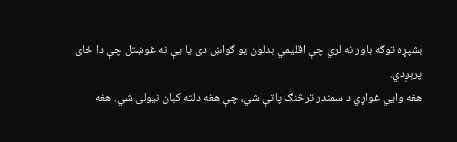بشپړه توګه باور نه لري چې اقلیمي بدلون یو ګواښ دی یا یې نه غوښتل چې دا ځای پرېږدي.
هغه وايي غواړي د سمندر ترڅنګ پاتې شي، چې هغه دلته کبان نیولی شي. هغه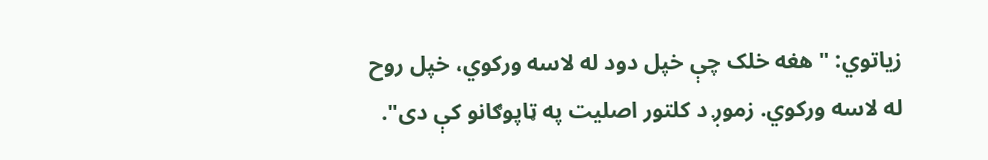زیاتوي: "هغه خلک چې خپل دود له لاسه ورکوي، خپل روح له لاسه ورکوي. زموږ د کلتور اصليت په ټاپوګانو کې دی".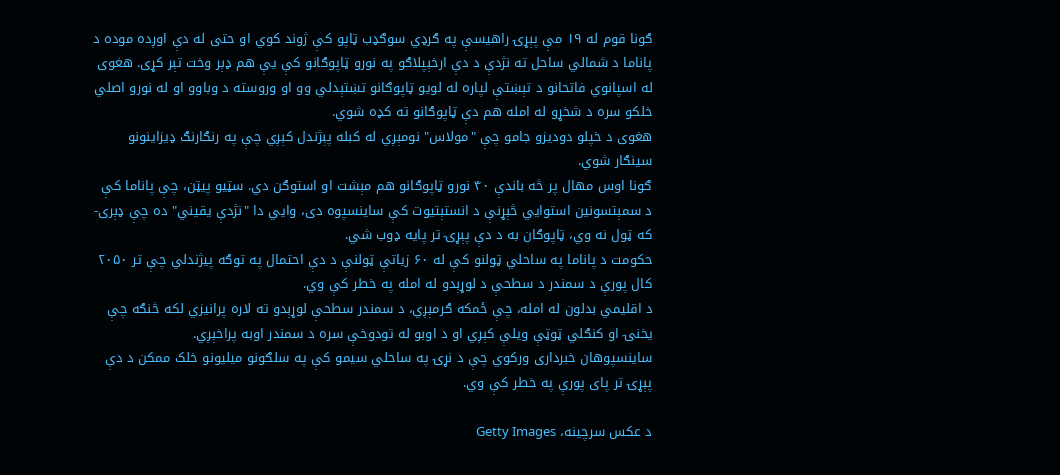ګونا قوم له ۱۹ مې پېړۍ راهیسې په ګرډي سوګډب ټاپو کې ژوند کوي او حتی له دې اوږده موده د پاناما د شمالي ساحل ته نژدې د دې ارخېپلاګو په نورو ټاپوګانو کې یې هم ډېر وخت تېر کړی. هغوی له اسپانوي فاتحانو د تېښتې لپاره له لویو ټاپوګانو تښتېدلي وو او وروسته د وباوو او له نورو اصلي خلکو سره د شخړو له امله هم دې ټاپوګانو ته کډه شوي.
هغوی د خپلو دودیزو جامو چې "مولاس" نومېږي له کبله پېژندل کېږي چې په رنګارنګ ډیزاینونو سینګار شوي.
ګونا اوس مهال پر څه باندې ۴۰ نورو ټاپوګانو هم مېشت او استوګن دي. سټیو پیټن، چې پاناما کې د سمېتسونین استوايي څېړنې د انستېتیوت کې ساینسپوه دی، وایي دا "نژدې یقیني" ده چې ډېری- که ټول نه وي، ټاپوګان به د دې پېړۍ تر پایه ډوب شي.
حکومت د پاناما په ساحلي ټولنو کې له ۶۰ زیاتې ټولنې د دې احتمال په توګه پیژندلي چې تر ۲۰۵۰ کال پورې د سمندر د سطحې د لوړېدو له امله په خطر کې وي.
د اقلیمي بدلون له امله، چې ځمکه ګرمېږي، د سمندر سطحې لوړېدو ته لاره پرانیزي لکه څنګه چې یخنۍ او کنګلي ټوټې ویلې کېږي او د اوبو له تودوخې سره د سمندر اوبه پراخېږي.
ساینسپوهان خبرداری ورکوي چې د نړۍ په ساحلي سیمو کې په سلګونو میلیونو خلک ممکن د دې پېړۍ تر پای پورې په خطر کې وي.

د عکس سرچینه، Getty Images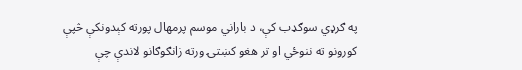په ګرډي سوګډب کې، د باراني موسم پرمهال پورته کېدونکې څپې کورونو ته ننوځي او تر هغو کښتۍ ورته زانګوګانو لاندې چې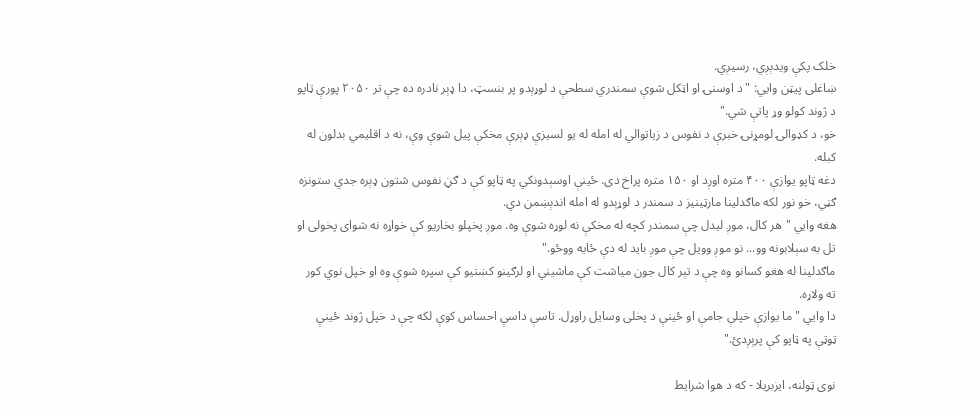خلک پکې ویدېږي، رسیږي.
ښاغلی پیټن وایي: "د اوسنۍ او اټکل شوې سمندري سطحې د لوړېدو پر بنسټ، دا ډېر نادره ده چې تر ۲۰۵۰ پورې ټاپو د ژوند کولو وړ پاتې شي."
خو، د کډوالۍ لومړنۍ خبرې د نفوس د زیاتوالي له امله له یو لسیزې ډېرې مخکې پیل شوې وې، نه د اقلیمي بدلون له کبله.
دغه ټاپو یوازې ۴۰۰ متره اوږد او ۱۵۰ متره پراخ دی. ځینې اوسېدونکي په ټاپو کې د ګڼ نفوس شتون ډېره جدي ستونزه ګڼي، خو نور لکه ماګدلینا مارټینیز د سمندر د لوړېدو له امله اندېښمن دي.
هغه وايي "هر کال، موږ لیدل چې سمندر کچه له مخکې نه لوړه شوې وه. موږ پخپلو بخاریو کې خواړه نه شوای پخولی او تل به سېلابونه وو... نو موږ وویل چې موږ باید له دې ځایه ووځو."
ماګدلینا له هغو کسانو وه چې د تېر کال جون میاشت کې ماشیني او لرګینو کښتیو کې سپره شوې وه او خپل نوي کور ته ولاړه.
دا وايي "ما یوازې خپلې جامې او ځینې د پخلی وسایل راوړل. تاسې داسې احساس کوې لکه چې د خپل ژوند ځینې ټوټې په ټاپو کې پرېږدئ."

نوی ټولنه، ایزبریلا - که د هوا شرایط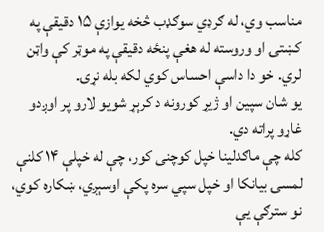مناسب وي، له ګرډي سوګډب څخه یوازې ۱۵ دقیقې په کښتۍ او وروسته له هغې پنځه دقیقې په موټر کې واټن لري. خو دا داسې احساس کوي لکه بله نړۍ.
یو شان سپین او ژیړ کورونه د کرېړ شویو لارو پر اوږدو غاړو پراته دي.
کله چې ماګدلینا خپل کوچنی کور، چې له خپلې ۱۴ کلنې لمسۍ بیانکا او خپل سپي سره پکې اوسېږي، ښکاره کوي، نو سترګې یې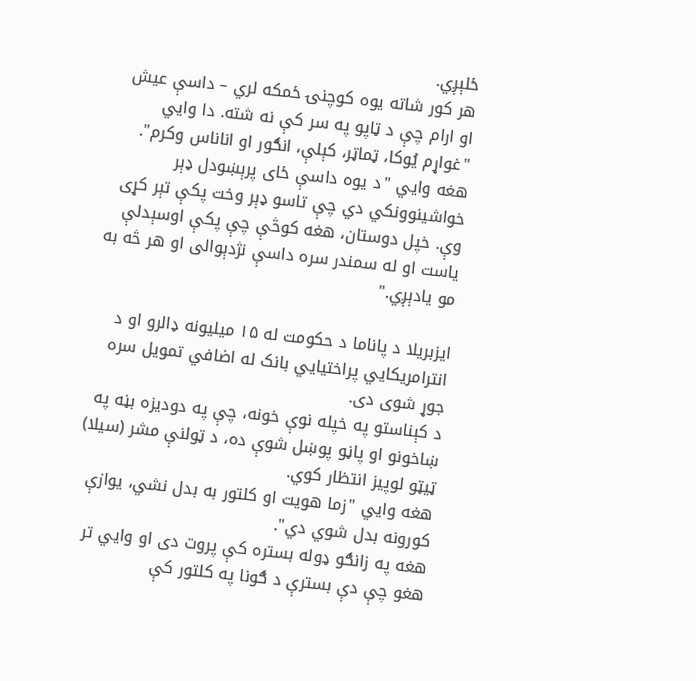ځلېږي.
هر کور شاته یوه کوچنۍ ځمکه لري – داسې عیش او ارام چې د ټاپو په سر کې نه شته. دا وايي "غواړم یُوکا، ټماټر، کېلې، انګور او اناناس وکرم".
هغه وايي "د یوه داسې ځای پرېښودل ډېر خواشینوونکي دي چې تاسو ډېر وخت پکې تېر کړی وې. خپل دوستان، هغه کوڅې چې پکې اوسېدلې یاست او له سمندر سره داسې نژدېوالی او هر څه به مو یادېږي."

ایزبریلا د پاناما د حکومت له ۱۵ میلیونه ډالرو او د انترامریکایي پراختیایي بانک له اضافي تمویل سره جوړ شوی دی.
د کېناستو په خپله نوې خونه، چې په دودیزه بڼه په ښاخونو او پاڼو پوښل شوې ده، د ټولنې مشر (سیلا) ټیټو لوپیز انتظار کوي.
هغه وايي "زما هویت او کلتور به بدل نشي، یوازې کورونه بدل شوي دي".
هغه په زانګو ډوله بستره کې پروت دی او وايي تر هغو چې دې بسترې د ګونا په کلتور کې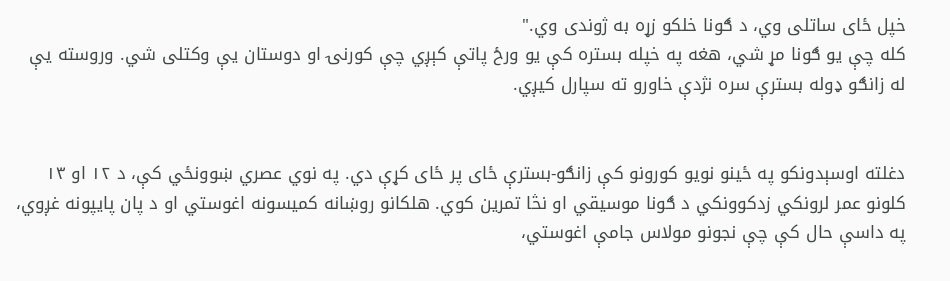خپل ځای ساتلی وي، د ګونا خلکو زړه به ژوندی وي."
کله چې یو ګونا مړ شي، هغه په خپله بستره کې یو ورځ پاتې کېږي چې کورنۍ او دوستان یې وکتلی شي. وروسته یې له زانګو ډوله بسترې سره نژدې خاورو ته سپارل کیږي.


دغلته اوسېدونکو په ځینو نویو کورونو کې زانګو-بسترې ځای پر ځای کړې دي. په نوي عصري ښوونځي کې، د ۱۲ او ۱۳ کلونو عمر لرونکي زدکوونکي د ګونا موسیقي او نڅا تمرین کوي. هلکانو روښانه کمیسونه اغوستي او د پان پایپونه غږوي، په داسې حال کې چې نجونو مولاس جامې اغوستي،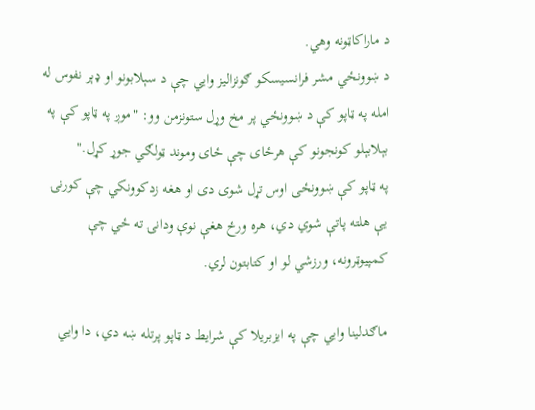د ماراکاټونه وهي.
د ښوونځي مشر فرانسیسکو ګونزالیز وایي چې د سېلابونو او ډېر نفوس له امله په ټاپو کې د ښوونځي پر مخ وړل ستونزمن وو: "موږ په ټاپو کې په بېلابېلو کونجونو کې هرځای چې ځای وموند ټولګي جوړ کړل."
په ټاپو کې ښوونځی اوس تړل شوی دی او هغه زدکوونکي چې کورنۍ یې هلته پاتې شوي دي، هره ورځ هغې نوې ودانۍ ته ځي چې کمپیوټرونه، ورزشي لو او کتابتون لري.

ماګدلینا وایي چې په ایزبریلا کې شرایط د ټاپو پرتله ښه دي، دا وايي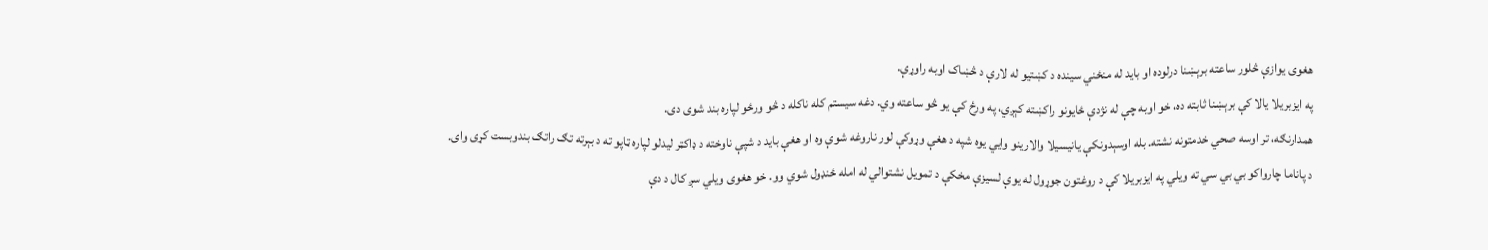هغوی یوازې څلور ساعته برېښنا درلوده او باید له منځني سینده د کښتیو له لارې د څښاک اوبه راوړې.
په ایزبریلا یالا کې برېښنا ثابته ده، خو اوبه چې له نژدې ځایونو راکښته کېږي، په ورځ کې یو څو ساعته وي. دغه سیستم کله ناکله د څو ورځو لپاره بند شوی دی.
همدارنګه، تر اوسه صحي خدمتونه نشته. بله اوسېدونکې یانیسیلا والارینو وایي یوه شپه د هغې وړوکې لور ناروغه شوې وه او هغې باید د شپې ناوخته د ډاکټر لیدلو لپاره ټاپو ته د بېرته تګ راتګ بندوبست کړی وای.
د پاناما چارواکو بي بي سي ته ویلي په ایزبریلا کې د روغتون جوړول له یوې لسیزې مخکې د تمویل نشتوالي له امله ځنډول شوي وو. خو هغوی ویلي سږ کال د دې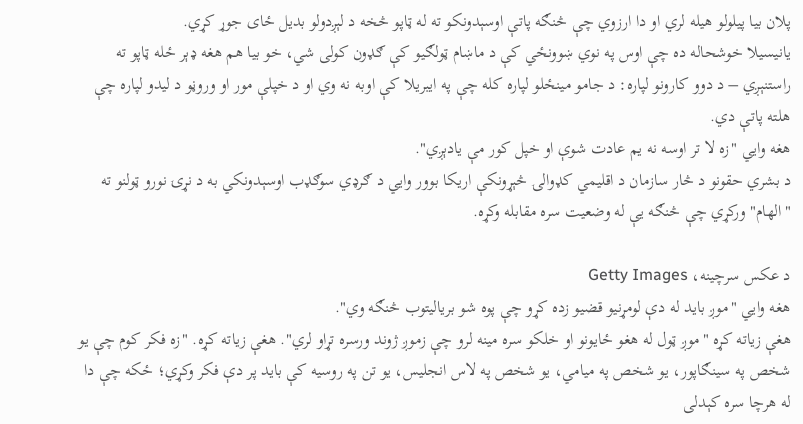پلان بیا پیلولو هیله لري او دا ارزوي چې څنګه پاتې اوسېدونکو ته له ټاپو څخه د لېږدولو بدیل ځای جوړ کړي.
یانیسیلا خوشحاله ده چې اوس په نوي ښوونځي کې د ماښام ټولګیو کې ګډون کولی شي، خو بیا هم هغه ډېر ځله ټاپو ته راستنېږي – د دوو کارونو لپاره: د جامو مینځلو لپاره کله چې په ایبریلا کې اوبه نه وي او د خپلې مور او وروڼو د لیدو لپاره چې هلته پاتې دي.
هغه وايي "زه لا تر اوسه نه یم عادت شوې او خپل کور مې یادېږي".
د بشري حقونو د څار سازمان د اقلیمي کډوالۍ څېړونکې اریکا بوور وایي د ګرډي سوګډب اوسېدونکي به د نړۍ نورو ټولنو ته "الهام" ورکړي چې څنګه یې له وضعیت سره مقابله وکړه.

د عکس سرچینه، Getty Images
هغه وايي "موږ باید له دې لومړنیو قضیو زده کړو چې پوه شو بریالیتوب څنګه وي".
هغې زیاته کړه "موږ ټول له هغو ځایونو او خلکو سره مینه لرو چې زموږ ژوند ورسره تړاو لري". هغې زیاته کړه. "زه فکر کوم چې یو شخص په سینګاپور، یو شخص په میامي، یو شخص په لاس انجلیس، یو تن په روسیه کې باید پر دې فکر وکړي؛ ځکه چې دا له هرچا سره کېدلی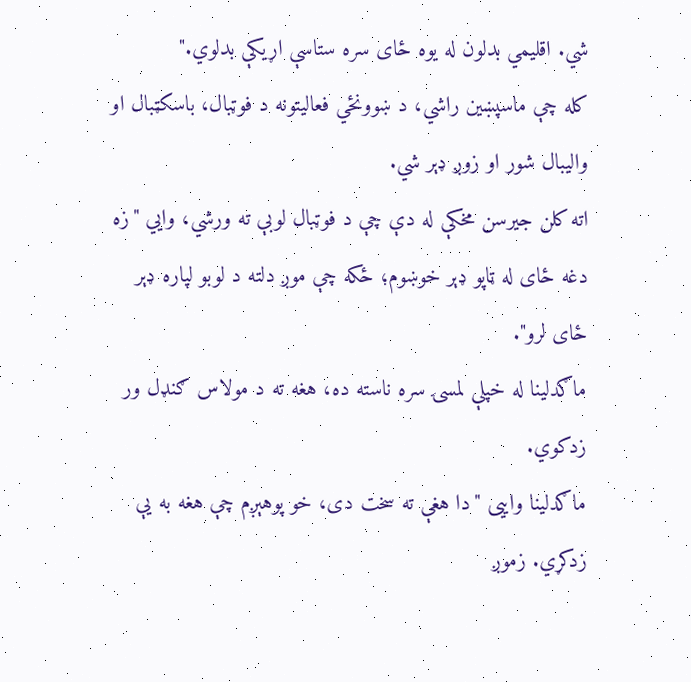شي. اقلیمي بدلون له یوه ځای سره ستاسې اړیکې بدلوي."
کله چې ماسپښین راشي، د ښوونځي فعالیتونه د فوټبال، باسکټبال او والیبال شور او زوږ ډېر شي.
اته کلن جیرسن مخکې له دې چې د فوټبال لوبې ته ورشي، وايي "زه دغه ځای له ټاپو ډېر خوښوم؛ ځکه چې موږ دلته د لوبو لپاره ډېر ځای لرو".
ماګدلینا له خپلې لمسۍ سره ناسته ده، هغه ته د مولاس ګنډل ور زدکوي.
ماګدلینا واييی "دا هغې ته سخت دی، خو پوهېږم چې هغه به یې زدکړي. زموږ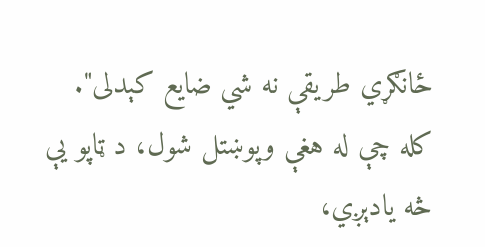ځانګړي طریقې نه شي ضایع کېدلی".
کله چې له هغې وپوښتل شول، د ټاپو یې څه یادېږي،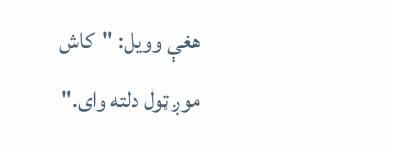هغې وویل: "کاش موږ ټول دلته وای."